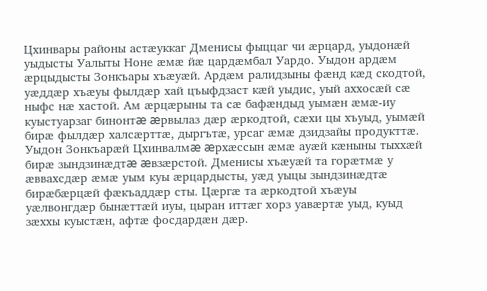Цхинвары районы астæуккаг Дменисы фыццаг чи æрцард, уыдонæй уыдысты Уалыты Ноне æмæ йæ цардæмбал Уардо. Уыдон ардæм æрцыдысты Зонкъары хъæуæй. Ардæм ралидзыны фæнд кæд скодтой, уæддæр хъæуы фылдæр хай цъыфдзаст кæй уыдис, уый аххосæй сæ ныфс нæ хастой. Ам æрцæрыны та сæ бафæндыд уымæн æмæ-иу  куыстуарзаг бинонтæ æрвылаз дæр æркодтой, сæхи цы хъуыд, уымæй бирæ фылдæр халсæрттæ, дыргътæ, урсаг æмæ дзидзайы продукттæ. Уыдон Зонкъарæй Цхинвалмæ æрхæссын æмæ ауæй кæныны тыххæй бирæ зындзинæдтæ æвзæрстой. Дменисы хъæуæй та горæтмæ у æввахсдæр æмæ уым куы æрцардысты, уæд уыцы зындзинæдтæ бирæбæрцæй фæкъаддæр сты. Цæргæ та æркодтой хъæуы уæлвонгдæр бынæттæй иуы, цыран иттæг хорз уавæртæ уыд, куыд зæххы куыстæн, афтæ фосдардæн дæр.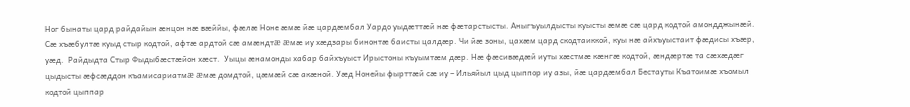Ног бынаты цард райдайын æнцон нæ вæййы, фæлæ Ноне æмæ йæ цардæмбал Уардо уыдæттæй нæ фæтарстысты. Аныгъуылдысты куысты æмæ сæ цард кодтой амондджынæй. Сæ хъæбултæ куыд стыр кодтой, афтæ ардтой сæ амæндтæ æмæ иу хæдзары бинонтæ баисты цалдæр. Чи йæ зоны, цахæм цард скодтаиккой, куы нæ айхъуыстаит фæдисы хъæр, уæд.  Райдыдта Стыр Фыдыбæстæйон хæст.  Уыцы æнамонды хабар байхъуыст Ирыстоны къуымтæм дæр. Нæ фæсивæдæй иуты хæстмæ кæнгæ кодтой, æндæртæ та сæхæдæг  цыдысты æфсæддон къамисариатмæ æмæ домдтой, цæмæй сæ акæной. Уæд Нонейы фырттæй сæ иу – Ильяйыл цыд цыппор иу азы, йæ цардæмбал Бестауты Къатоимæ хъомыл кодтой цыппар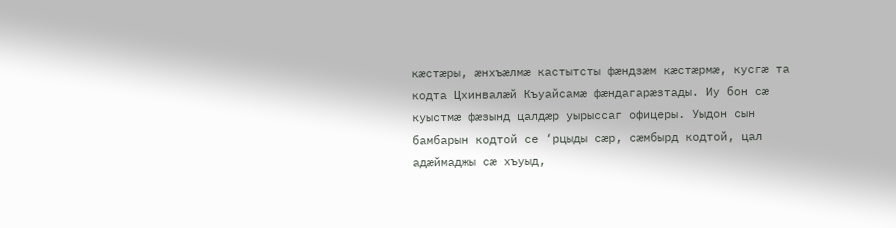кæстæры, æнхъæлмæ кастытсты фæндзæм кæстæрмæ, кусгæ та кодта Цхинвалæй Къуайсамæ фæндагарæзтады. Иу бон сæ куыстмæ фæзынд цалдæр уырыссаг офицеры. Уыдон сын бамбарын кодтой се ‘рцыды сæр, сæмбырд кодтой, цал адæймаджы сæ хъуыд,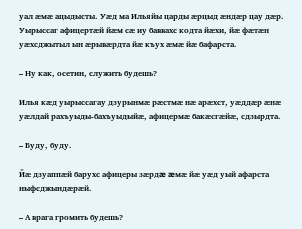уал æмæ ацыдысты. Уæд ма Ильяйы царды æрцыд æндæр цау дæр. Уырыссаг афицертæй йæм сæ иу баввахс кодта йæхи, йæ фæтæн уæхсджытыл ын æрывæрдта йæ къух æмæ йæ бафарста.

– Ну как, осетин, служить будешь?

Илья кæд уырыссагау дзурынмæ рæстмæ нæ арæхст, уæддæр æнæ уæлдай рахъуыды-бахъуыдыйæ, афицермæ бакæсгæйæ, сдзырдта.

– Буду, буду.

Йæ дзуаппæй барухс афицеры зæрдæ æмæ йæ уæд уый афарста ныфсджындæрæй.

– А врага громить будешь?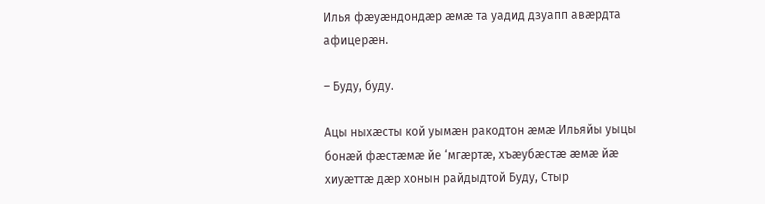Илья фæуæндондæр æмæ та уадид дзуапп авæрдта афицерæн.

– Буду, буду.

Ацы ныхæсты кой уымæн ракодтон æмæ Ильяйы уыцы бонæй фæстæмæ йе ‘мгæртæ, хъæубæстæ æмæ йæ хиуæттæ дæр хонын райдыдтой Буду, Стыр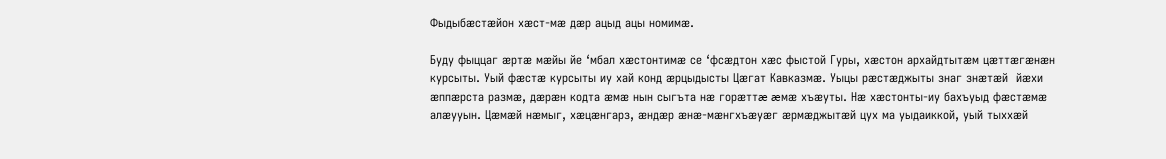Фыдыбæстæйон хæст-мæ дæр ацыд ацы номимæ.

Буду фыццаг æртæ мæйы йе ‘мбал хæстонтимæ се ‘фсæдтон хæс фыстой Гуры, хæстон архайдтытæм цæттæгæнæн курсыты. Уый фæстæ курсыты иу хай конд æрцыдысты Цæгат Кавказмæ. Уыцы рæстæджыты знаг знæтæй  йæхи æппæрста размæ, дæрæн кодта æмæ нын сыгъта нæ горæттæ æмæ хъæуты. Нæ хæстонты-иу бахъуыд фæстæмæ алæууын. Цæмæй нæмыг, хæцæнгарз, æндæр æнæ-мæнгхъæуæг æрмæджытæй цух ма уыдаиккой, уый тыххæй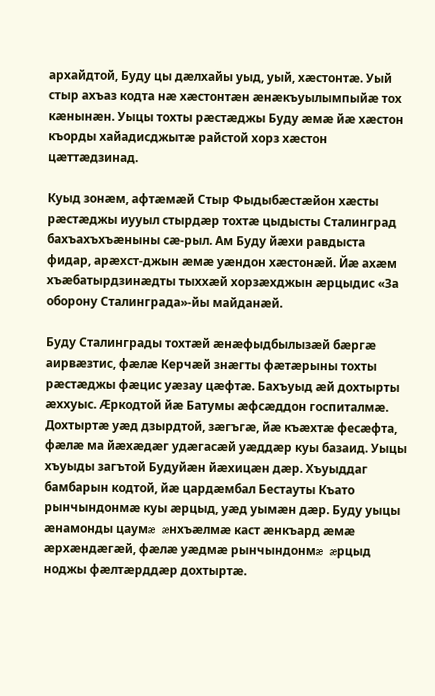архайдтой, Буду цы дæлхайы уыд, уый, хæстонтæ. Уый стыр ахъаз кодта нæ хæстонтæн æнæкъуылымпыйæ тох кæнынæн. Уыцы тохты рæстæджы Буду æмæ йæ хæстон къорды хайадисджытæ райстой хорз хæстон цæттæдзинад.

Куыд зонæм, афтæмæй Стыр Фыдыбæстæйон хæсты рæстæджы иууыл стырдæр тохтæ цыдысты Сталинград бахъахъхъæныны сæ-рыл. Ам Буду йæхи равдыста фидар, арæхст-джын æмæ уæндон хæстонæй. Йæ ахæм хъæбатырдзинæдты тыххæй хорзæхджын æрцыдис «За оборону Сталинграда»-йы майданæй.

Буду Сталинграды тохтæй æнæфыдбылызæй бæргæ аирвæзтис, фæлæ Керчæй знæгты фæтæрыны тохты рæстæджы фæцис уæзау цæфтæ. Бахъуыд æй дохтырты æххуыс. Æркодтой йæ Батумы æфсæддон госпиталмæ. Дохтыртæ уæд дзырдтой, зæгъгæ, йæ къæхтæ фесæфта, фæлæ ма йæхæдæг удæгасæй уæддæр куы базаид. Уыцы хъуыды загътой Будуйæн йæхицæн дæр. Хъуыддаг бамбарын кодтой, йæ цардæмбал Бестауты Къато рынчындонмæ куы æрцыд, уæд уымæн дæр. Буду уыцы æнамонды цаумæ æнхъæлмæ каст æнкъард æмæ æрхæндæгæй, фæлæ уæдмæ рынчындонмæ æрцыд ноджы фæлтæрддæр дохтыртæ.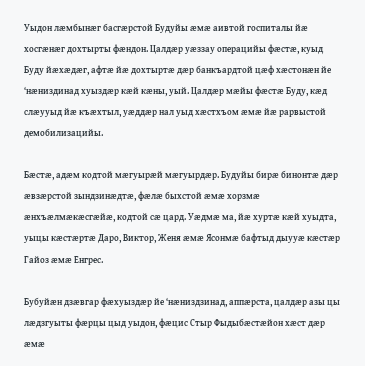Уыдон лæмбынæг басгæрстой Будуйы æмæ аивтой госпиталы йæ хосгæнæг дохтырты фæндон. Цалдæр уæззау операцийы фæстæ, куыд Буду йæхæдæг, афтæ йæ дохтыртæ дæр банкъардтой цæф хæстонæн йе ‘нæниздинад хуыздæр кæй кæны, уый. Цалдæр мæйы фæстæ Буду, кæд слæууыд йæ къæхтыл, уæддæр нал уыд хæстхъом æмæ йæ рарвыстой демобилизацийы.

Бæстæ, адæм кодтой мæгуырæй мæгуырдæр. Будуйы бирæ бинонтæ дæр  æвзæрстой зындзинæдтæ, фæлæ быхстой æмæ хорзмæ æнхъæлмæкæсгæйæ, кодтой сæ цард. Уæдмæ ма, йæ хуртæ кæй хуыдта, уыцы кæстæртæ Даро, Виктор, Женя æмæ Ясонмæ бафтыд дыууæ кæстæр Гайоз æмæ Енгрес.

Бубуйæн дзæвгар фæхуыздæр йе ‘нæниздзинад, аппæрста, цалдæр азы цы лæдзгуыты фæрцы цыд уыдон, фæцис Стыр Фыдыбæстæйон хæст дæр æмæ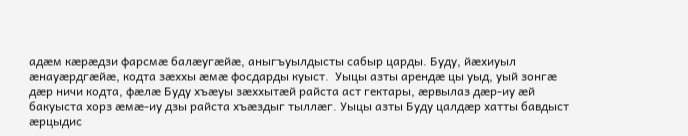адæм кæрæдзи фарсмæ балæугæйæ, аныгъуылдысты сабыр царды. Буду, йæхиуыл æнауæрдгæйæ, кодта зæххы æмæ фосдарды куыст.  Уыцы азты арендæ цы уыд, уый зонгæ дæр ничи кодта, фæлæ Буду хъæуы зæххытæй райста аст гектары, æрвылаз дæр-иу æй бакуыста хорз æмæ-иу дзы райста хъæздыг тыллæг. Уыцы азты Буду цалдæр хатты бавдыст æрцыдис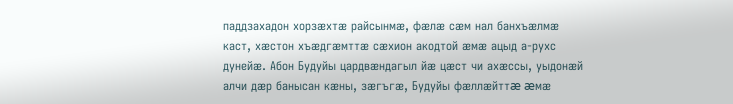паддзахадон хорзæхтæ райсынмæ, фæлæ сæм нал банхъæлмæ каст, хæстон хъæдгæмттæ сæхион акодтой æмæ ацыд а-рухс дунейæ. Абон Будуйы цардвæндагыл йæ цæст чи ахæссы, уыдонæй алчи дæр банысан кæны, зæгъгæ, Будуйы фæллæйттæ æмæ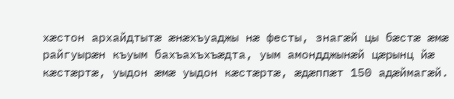хæстон архайдтытæ æнæхъуаджы нæ фесты, знагæй цы бæстæ æмæ райгуырæн къуым бахъахъхъæдта, уым амондджынæй цæрынц йæ кæстæртæ, уыдон æмæ уыдон кæстæртæ, æдæппæт 150 адæймагæй.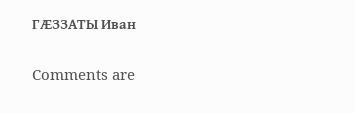ГÆЗЗАТЫ Иван

Comments are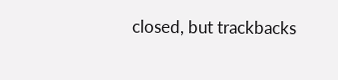closed, but trackbacks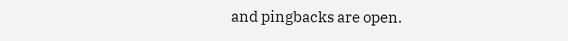and pingbacks are open.